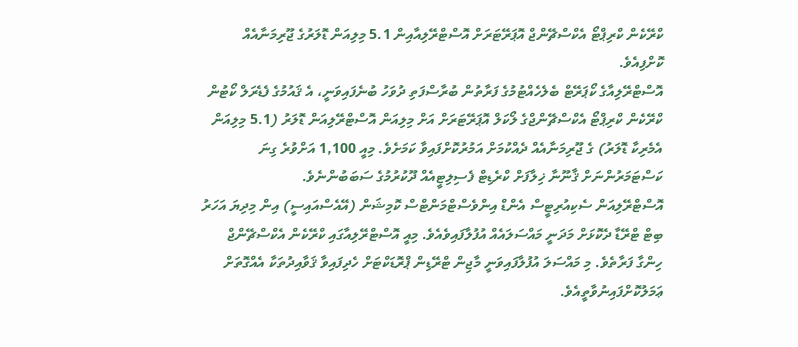ކްރޭކެން ކްރިޕްޓޯ އެކްސްޗޭންޖް އޮޕަރޭޓަރަށް އޮސްޓްރޭލިއާއިން 5.1 މިލިއަން ޑޮލަރުގެ ޖޫރިމަނާއެއް ކޮށްފިއެވެ.
އޮސްޓްރޭލިއާގެ ކޯޕަރޭޓް ބެލެހެއްޓުމުގެ ފަރާތުން ބުރާސްފަތި ދުވަހު ބުނެފައިވަނީ، އެ ޤައުމުގެ ފެޑެރަލް ކޯޓުން ކްރޭކެން ކްރިޕްޓޯ އެކްސްޗޭންޖްގެ ލޯކަލް އޮޕަރޭޓަރަށް އަށް މިލިއަން އޮސްޓްރޭލިއަން ޑޮލަރު (5.1 މިލިއަން އެމެރިކާ ޑޮލަރު) ގެ ޖޫރިމަނާއެއް ދެއްކުމަށް އަމުރުކޮށްފައިވާ ކަމަށެވެ. މިއީ 1,100 އަށްވުރެ ގިނަ ކަސްޓަމަރުންނަށް ޤާނޫނާ ޚިލާފަށް ކްރެޑިޓް ފެސިލިޓީއެއް ދޫކުރުމުގެ ސަބަބުންނެވެ.
އޮސްޓްރޭލިއަން ސެކިއުރިޓީސް އެންޑް އިންވެސްޓްމަންޓްސް ކޮމިޝަން (އޭއެސްއައިސީ) އިން މިދިޔަ އަހަރު ބިޓް ޓްރޭޑާ ދެކޮޅަށް މަދަނީ މައްސަލައެއް އުފުލާފައިވެއެވެ. މިއީ އޮސްޓްރޭލިއާގައި ކްރޭކެން އެކްސްޗޭންޖް ހިންގާ ފަރާތެވެ. މި މައްސަލަ އުފުލާފައިވަނީ މާޖިން ޓްރޭޑިން ޕްރޮޑަކްޓަށް ހެދިފައިވާ ޤަވާއިދުތަކާ އެއްގޮތަށް ޢަމަލުކޮށްފައިނުވާތީއެވެ.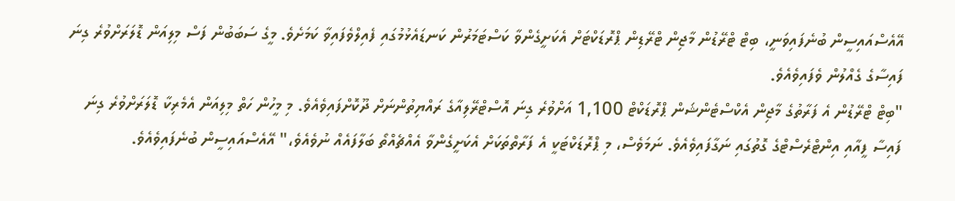އޭއެސްއައިސީން ބުނެފައިވަނީ، ބިޓް ޓްރޭޑުން މާޖިން ޓްރޭޑިން ޕްރޮޑަކްޓަށް އެކަށީގެންވާ ކަސްޓަމަރުން ކަނޑައެޅުމުގައި ފެއިލްވެފައިވާ ކަމަށެވެ. މީގެ ސަބަބުން ފަސް މިލިއަން ޑޮލަރަށްވުރެ ގިނަ ފައިސާގެ ގެއްލުން ވެފައިވެއެވެ.
"ބިޓް ޓްރޭޑުން އެ ފަރާތުގެ މާޖިން އެކްސްޓެންޝަން ޕްރޮޑަކްޓް 1,100 އަށްވުރެ ގިނަ އޮސްޓްރޭލިއާގެ ރައްޔިތުންނަށް ދޫކޮށްފައިވެއެވެ. މި މީހުން ހަތް މިލިއަން އެމެރިކާ ޑޮލަރަށްވުރެ ގިނަ ފައިސާ ފީއާއި އިންޓްރެސްޓްގެ ގޮތުގައި ނަގާފައިވެއެވެ. ނަމަވެސް، މި ޕްރޮޑަކްޓަކީ އެ ފަރާތްތަކަށް އެކަށީގެންވާ އެއްޗެއްތޯ ބަލާފައެއް ނުވެއެވެ،" އޭއެސްއައިސީން ބުނެފައިވެއެވެ.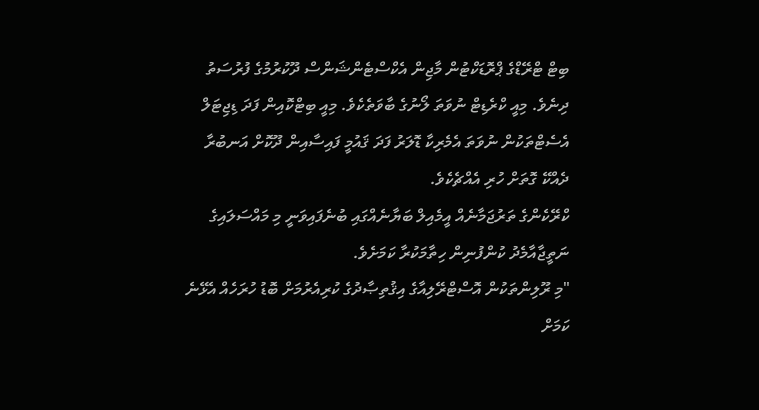ބިޓް ޓްރޭޑްގެ ޕްރޮޑަކްޓުން މާޖިން އެކްސްޓެންޝަންސް ދޫކުރުމުގެ ފުރުސަތު ދިނެވެ. މިއީ ކްރެޑިޓް ނުވަތަ ލޯނުގެ ބާވަތެކެވެ. މިއީ ބިޓްކޮއިން ފަދަ ޑިޖިޓަލް އެސެޓްތަކުން ނުވަތަ އެމެރިކާ ޑޮލަރު ފަދަ ޤައުމީ ފައިސާއިން ދޫކޮށް އަނބުރާ ދެއްކޭ ގޮތަށް ހުރި އެއްޗެކެވެ.
ކްރޭކެންގެ ތަރުޖަމާނެއް އީމެއިލް ބަޔާނެއްގައި ބުނެފައިވަނީ މި މައްސަލައިގެ ނަތީޖާއާމެދު ކުންފުނިން ހިތާމަކުރާ ކަމަށެވެ.
"މި ރޫލިންތަކުން އޮސްޓްރޭލިއާގެ އިޤުތިޞާދުގެ ކުރިއެރުމަށް ބޮޑު ހުރަހެއް އެޅޭނެ ކަމަށް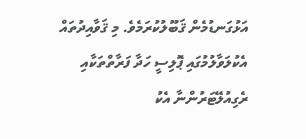އަޅުގަނޑުމެން ޤަބޫލުކުރަމެވެ. މި ޤަވާއިދުތައް އެކުލަވާލުމުގައި ޕޮލިސީ ހަދާ ފަރާތްތަކާއި ރެގިއުލޭޓަރުންނާ އެކު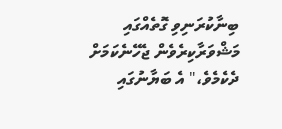ބިނާކުރަނިވި ގޮތެއްގައި މަޝްވަރާކިރެވެން ޖެހޭނެކަމަށް ދެކެމެވެ،" އެ ބަޔާނުގައި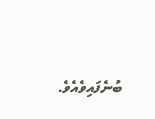ބުނެފައިވެއެވެ.